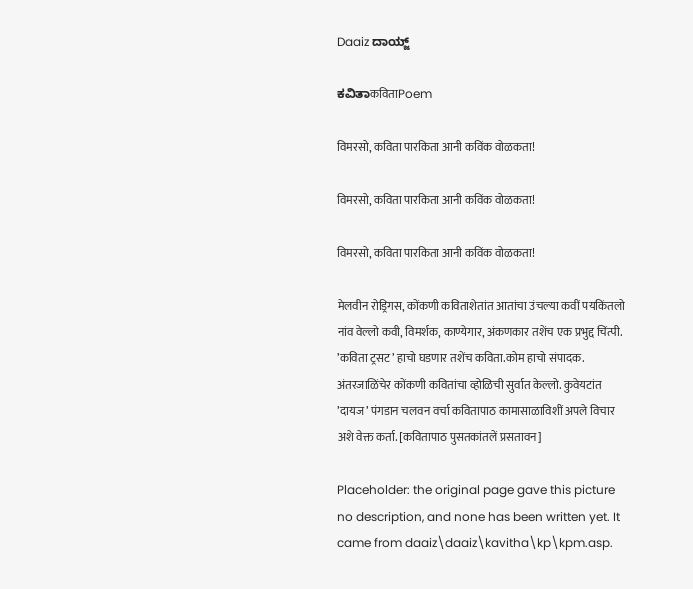Daaiz ದಾಯ್ಜ್

ಕವಿತಾकविताPoem

विमर‍सो, कविता पार‍किता आनी कविंक वोळकता!

विमर‍सो, कविता पार‍किता आनी कविंक वोळकता!

विमर‍सो, कविता पार‍किता आनी कविंक वोळकता!

मेलवीन रोड्रिगस, कोंकणी कविताशेतांत आतांचा उंचल्या कवीं पयकिंतलो नांव वेल्लो कवी, विमर्शक, काण्येगार, अंकण‌कार तशेंच एक प्रभुद्द चिंत्पी. ’कविता ट्रसट’ हाचो घडणार तशेंच कविता.कोम हाचो संपादक. अंतर‌जाळिंचेर कोंकणी कवितांचा व्होळिची सुर्वात केल्लो. कुवेयटांत ’दायज’ पंगडान चलवन वर्चा कवितापाठ कामासाळाविशीं अपले विचार अशे वेक्त कर्ता. [कवितापाठ पुसतकांतलें प्रसतावन]

Placeholder: the original page gave this picture no description, and none has been written yet. It came from daaiz\daaiz\kavitha\kp\kpm.asp.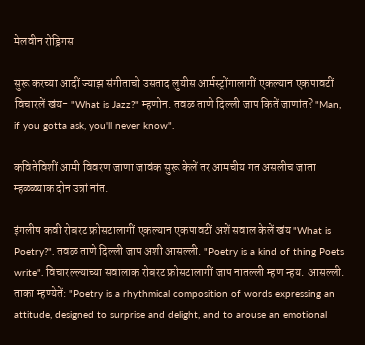मेलवीन रोड्रिगस

सुरू कर‍च्या आदीं ज्याझ संगीताचो उसताद लुयीस आर्म‌स्ट्रोंगालागीं एकल्यान एक‌पावटीं विचार‍लें खंय- "What is Jazz?" म्हणोन. तवळ ताणे दिल्ली जाप कितें जाणांत? "Man, if you gotta ask, you'll never know".

कवितेविशीं आमी विवरण जाणा जावंक सुरू केलें तर आमचीय गत असलीच जाता म्हळ्ळ्याक दोन उत्रां नांत.

इंगलीष कवी रोबर‍ट फ्रोसटालागीं एकल्यान एक‌पावटीं अशें सवाल केलें खंय "What is Poetry?". तवळ ताणे दिल्ली जाप अशी आस‌ल्ली. "Poetry is a kind of thing Poets write". विचार‌ल्ल्याच्या सवालाक रोबर‍ट फ्रोसटालागीं जाप नात‌ल्ली म्हण न्हय. आस‌ल्ली. ताका म्हण्येतें: "Poetry is a rhythmical composition of words expressing an attitude, designed to surprise and delight, and to arouse an emotional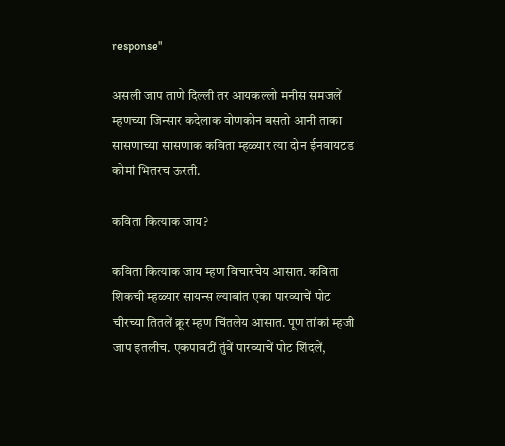response"

असली जाप ताणे दिल्ली तर आयकल्लो मनीस समजलें म्हणच्या जिन्सार कदेलाक वोणकोन बसतो आनी ताका सासणाच्या सासणाक कविता म्हळ्यार त्या दोन ईन‌वायटड कोमां भितर‌च ऊर‍ती.

कविता कित्याक जाय?

कविता कित्याक जाय म्हण विचार‍चेय आसात. कविता शिकची म्हळ्यार सायन्स ल्याबांत एका पार‍व्याचें पोट चीर‍च्या तितलें क्रूर म्हण चिंतलेय आसात. पूण तांकां म्हजी जाप इतलीच. एक‌पावटीं तुंवें पार‍व्याचें पोट शिंदलें,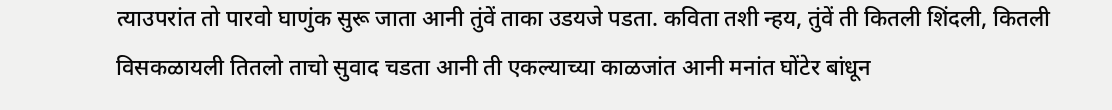त्याउपरांत तो पार‍वो घाणुंक सुरू जाता आनी तुंवें ताका उडयजे पडता. कविता तशी न्हय, तुंवें ती कितली शिंदली, कितली विसकळायली तितलो ताचो सुवाद चडता आनी ती एकल्याच्या काळजांत आनी मनांत घोंटेर बांधून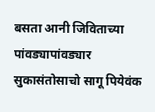बसता आनी जिविताच्या पांवड्यापांवड्यार सुकासंतोसाचो सागू पियेवंक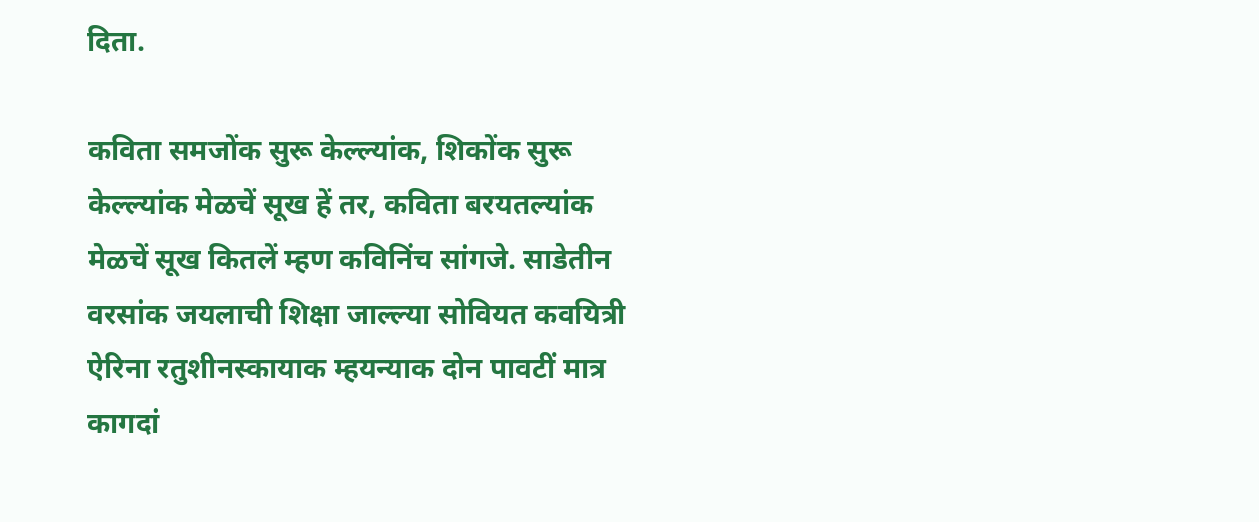दिता.

कविता समजोंक सुरू केल्ल्यांक, शिकोंक सुरू केल्ल्यांक मेळचें सूख हें तर, कविता बरयतल्यांक मेळचें सूख कितलें म्हण कविनिंच सांगजे. साडेतीन वर‍सांक जयलाची शिक्षा जाल्ल्या सोवियत कवयित्री ऐरिना रतुशीन‌स्कायाक म्हयन्याक दोन पावटीं मात्र कागदां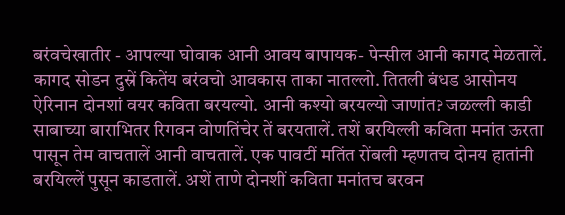बरंवचेखातीर - आपल्या घोवाक आनी आवय बापायक- पेन्सील आनी कागद मेळतालें. कागद सोडन दुस्रें कितेंय बरंवचो आवकास ताका नात‌ल्लो. तितली बंधड आसोन‌य ऐरिनान दोनशां वयर कविता बरयल्यो. आनी कश्यो बरयल्यो जाणांत? जळ‌ल्ली काडी साबाच्या बाराभितर रिगवन वोणतिंचेर तें बरयतालें. तशें बरयिल्ली कविता मनांत ऊर‍ता पासून तेम वाचतालें आनी वाचतालें. एक पावटीं मतिंत रोंबली म्हणतच दोन‌य हातांनी बरयिल्लें पुसून काडतालें. अशें ताणे दोनशीं कविता मनांत‌च बरवन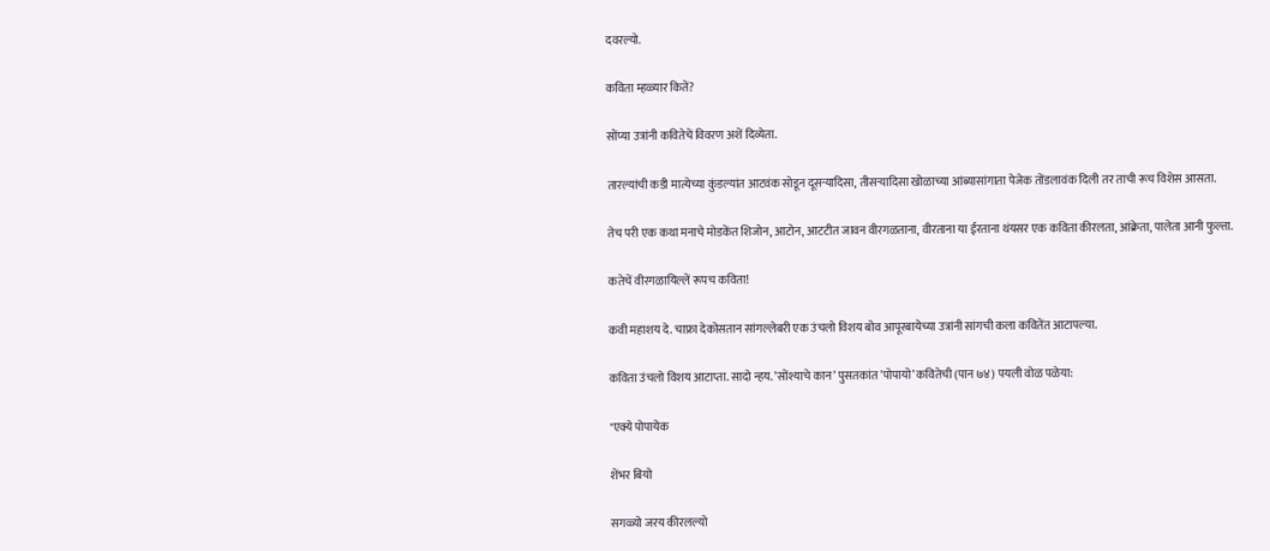दवर‍ल्यो.

कविता म्हळ्यार कितें?

सोंप्या उत्रांनी कवितेचें विवरण अशें दिव्येता.

तार‍ल्यांची कडी मात्येच्या कुंडल्यांत आटवंक सोडून दूसऱ्यादिसा, तीसऱ्यादिसा खोळाच्या आंब्यासांगाता पेजेक तोंडलावंक दिली तर ताची रूच विशेस आसता.

तेच परी एक कथा मनाचे मोडकेंत शिजोन, आटोन, आटटीत जावन वीर‍गळताना, वीर‍ताना या ईर‍ताना थंयसर एक कविता कीर‍लता, आंक्रेता, पालेता आनी फुल्ता.

कतेचें वीर‍गळायिल्लें रूप‌च कविता!

कवी महाशय दे. चाफ्रा देकोसतान सांग‌ल्लेबरी एक उंचलो विशय बोव आपूर‌बायेच्या उत्रांनी सांगची कला कवितेंत आटापल्या.

कविता उंचलो विशय आटाप्ता. सादो न्हय. ’सोंश्याचे कान’ पुसतकांत ’पोपायो’ कवितेची (पान ७४) पयली वोळ पळेया:

"एक्ये पोपायेक

शेंभर बियो

सगळ्यो जर‌य कीर‍लल्यो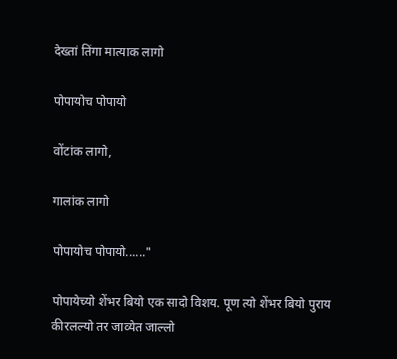देख्तां तिंगा मात्याक लागो

पोपायोच पोपायो

वोंटांक लागो,

गालांक लागो

पोपायोच पोपायो......"

पोपायेच्यो शेंभर बियो एक सादो विशय. पूण त्यो शेंभर बियो पुराय कीर‍लल्यो तर जाव्येत जाल्लो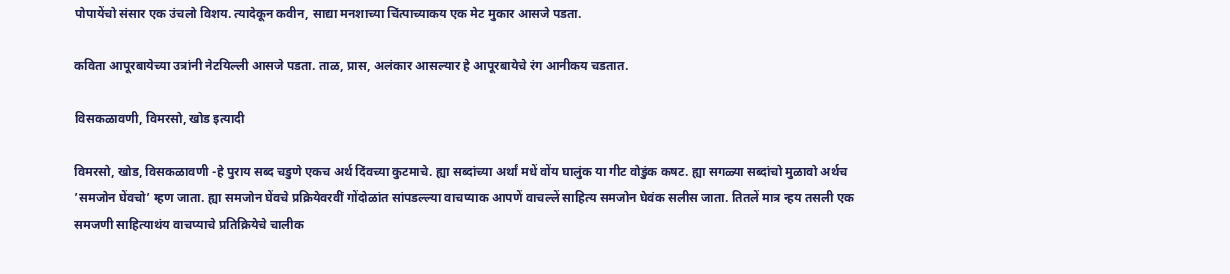पोपायेंचो संसार एक उंचलो विशय. त्यादेकून कवीन, साद्या मनशाच्या चिंत्पाच्याक‌य एक मेट मुकार आसजे पडता.

कविता आपूर‌बायेच्या उत्रांनी नेटयिल्ली आसजे पडता. ताळ, प्रास, अलंकार आसल्यार हे आपूर‌बायेचे रंग आनीक‌य चडतात.

विसकळावणी, विमर‍सो, खोड इत्यादी

विमर‍सो, खोड, विसकळावणी -हे पुराय सब्द चडुणे एक‌च अर्थ दिंवच्या कुटमाचे. ह्या सब्दांच्या अर्थां मधें वोंय घालुंक या गीट वोडुंक कषट. ह्या सगळ्या सब्दांचो मुळावो अर्थ‌च ’समजोन घेंवचो’ म्हण जाता. ह्या समजोन घेंवचे प्रक्रियेवर‍वीं गोंदोळांत सांपडल्ल्या वाचप्याक आपणें वाच‌ल्लें साहित्य समजोन घेवंक सलीस जाता. तितलें मात्र न्हय तसली एक समजणी साहित्याथंय वाचप्याचे प्रतिक्रियेचे चालीक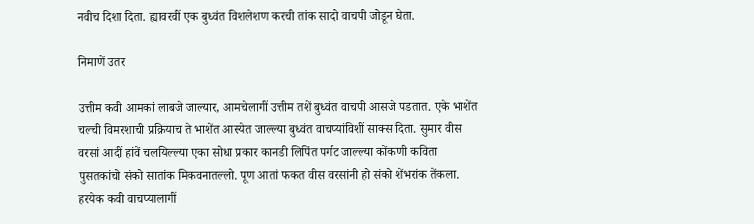नवीच दिशा दिता. ह्यावर‍वीं एक बुध्वंत विशलेशण कर‍ची तांक सादो वाचपी जोडून घेता.

निमाणें उतर

उत्तीम कवी आमकां लाबजे जाल्यार, आमचेलागीं उत्तीम तशें बुध्वंत वाचपी आसजे पडतात. एके भाशेंत चल्ची विमर‍शाची प्रक्रियाच ते भाशेंत आस्येत जाल्ल्या बुध्वंत वाचप्यांविशीं साक्स दिता. सुमार वीस वर‍सां आदीं हांवें चलयिल्ल्या एका सोधा प्रकार कानडी लिपिंत पर्गट जाल्ल्या कोंकणी कविता पुसतकांचो संको सातांक मिकवनात‌ल्लो. पूण आतां फकत वीस वर‍सांनी हो संको शेंभरांक तेंकला. हर‍येक कवी वाचप्यालागीं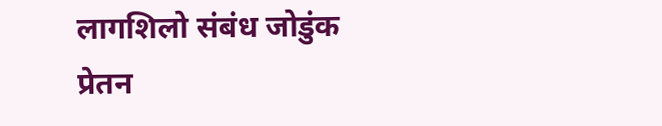लागशिलो संबंध जोडुंक प्रेतन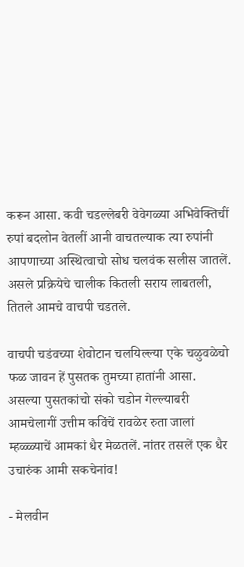करून आसा. कवी चड‌ल्लेबरी वेवेगळ्या अभिवेक्तिचीं रुपां बदलोन वेतलीं आनी वाचतल्याक त्या रुपांनी आपणाच्या अस्थित्वाचो सोध चलवंक सलीस जातलें. असले प्रक्रियेचे चालीक कितली सराय लाबतली, तितले आमचे वाचपी चडतले.

वाचपी चडंवच्या शेवोटान चलयिल्ल्या एके चळुवळेचो फळ जावन हें पुसतक तुमच्या हातांनी आसा. असल्या पुसतकांचो संको चडोन गेल्ल्याबरी आमचेलागीं उत्तीम कविंचें रावळेर रुता जालां म्हळ्ळ्याचें आमकां धैर मेळतलें. नांतर तसलें एक धैर उचारुंक आमी सकचेनांव!

- मेलवीन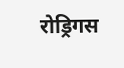रोड्रिगस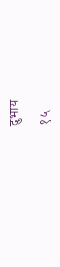दुभाय

१५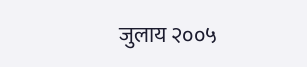जुलाय २००५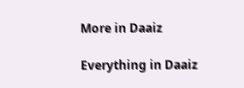More in Daaiz

Everything in Daaiz